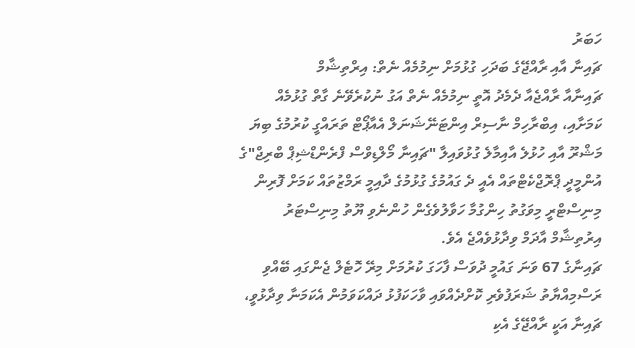ހަބަރު
ޗައިނާ އާއި ރާއްޖޭގެ ބަދަހި ގުޅުމަށް ނިމުމެއް ނެތް: އިރްތިޝާމް
ޗައިނާއާ ރާއްޖެއާ ދެމެދު އޮތީ ނިމުމެއް ނެތް އަގު ނުކުރެވޭނެ ގާތް ގުޅުމެއް ކަމަށާއި، އިބްރާހިމް ނާސިރް އިންޓަނޭޝަނަލް އެއާޕޯޓް ތަރައްގީ ކުރުމުގެ ބިޔަ މަޝްރޫ އާއި ހުޅުލެ އާއިމާލެ ގުޅުވައިލާ "ޗައިނާ މޯލްޑިވްސް ފްރެންޑްޝިޕް ބްރިޖް"ގެ އުންމީދީ ޕްރޮޖްކެޓްތައް އެއީ ދެ ގައުމުގެ ގުޅުމުގެ ދާއިމީ ރަމްޒުތައް ކަމަށް ފޮރިން މިނިސްޓްރީ މިވަގުތު ހިންގުމާ ހަވާލުވެގެން ހުންނެވި ޔޫތު މިނިސްޓަރު އިރުތިޝާމް އާދަމް ވިދާޅުވެއްޖެ އެވެ.
ޗައިނާގެ 67 ވަނަ ގައުމީ ދުވަސް ފާހަގަ ކުރުމަށް މިރޭ ހޮޓެލް ޖެންގައި ބޭއްވި ރަސްމިއްޔާތު ޝަރަފުވެރި ކޮށްދެއްވައި ވާހަކަފުޅު ދައްކަވަމުން އެކަމަނާ ވިދާޅުވީ، ޗައިނާ އަކީ ރާއްޖޭގެ އެކި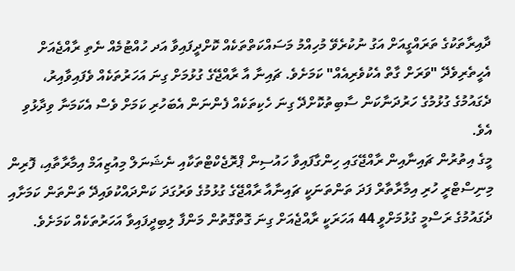ދާއިރާތަކުގެ ތަރައްގީއަށް އަގު ނުކުރެވޭ މުހިއްމު މަސައްކަތްތަކެއް ކޮށްދީފައިވާ އަދ ހުއްޓުމެއް ނެތި ރާއްޖެއަށް އެހީތެރިވެދޭ "ވަރަށް ގާތް އެކުވެރިއެއް" ކަމަށެވެ. ޗައިނާ އާ ރާއްޖޭގެ ގުޅުމަށް ގިނަ އަހަރުތަކެއް ވެފައިވާއިރު، ދެގައުމުގެ ގުޅުމުގެ ހަރުދަނާކަން ސާބިތުކޮށްދޭ ގިނަ ހެކިތަކެއް ފެންނަން އެބަހުރި ކަމަށް ވެސް އެކަމަނާ ވިދާޅުވި އެވެ.
މީގެ އިތުރުން ޗައިނާއިން ރާއްޖޭގައި ހިންގާފައިވާ ހައުސިން ޕްރޮޖެކްޓްތަކާއި ނެޝަނަލް މިއުޒިއަމް އިމާރާތާއި، ފޮރިން މިނިސްޓްރީ ހުރި އިމާރާތާރް ފަދަ ތަންތަނަކީ ޗައިނާއާ ރާއްޖޭގެ ގުޅުމުގެ ވަރުގަދަ ކަންދައްކުވައިދޭ ތަންތަން ކަމަށާއި ދެގައުމުގެ ރަސްމީ ގުޅުމަށްވީ 44 އަހަރަކީ ރާއްޖެއަށް ގިނަ ގޮތްގޮތުން މަންފާ ލިބިދީފައިވާ އަހަރުތަކެއް ކަމަށެވެ.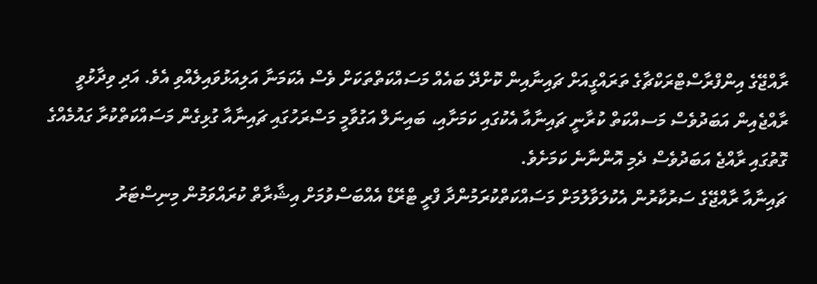ރާއްޖޭގެ އިންފްރާސްޓްރަކްޗާގެ ތަރައްގީއަށް ޗައިނާއިން ކޮށްދޭ ބައެއް މަސައްކަތްތަކަށް ވެސް އެކަމަނާ އަލިއަޅުވައިލެއްވި އެވެ. އަދި ވިދާޅުވީ ރާއްޖެއިން އަބަދުވެސް މަސއްކަތް ކުރާނީ ޗައިނާއާ އެކުގައި ކަމަށާއި، ބައިނަލް އަގުވާމީ މަސްރަހުގައި ޗައިނާއާ ގުޅިގެން މަސައްކަތްކުރާ ގައުމެއްގެ ގޮތުގައި ރާއްޖެ އަބަދުވެސް ދެމި އޮންނާނެ ކަމަށެވެ.
ޗައިނާއާ ރާއްޖޭގެ ސަރުކާރުން އެކުލަވާލުމަށް މަސައްކަތްކުރަމުންދާ ފްރީ ޓްރޭޑް އެއްބަސްވުމަށް އިޝާރާތް ކުރައްވަމުން މިނިސްޓަރު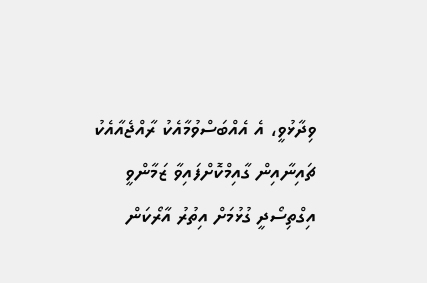ވިދާޅުވީ، އެ އެއްބަސްވުމާއެކު ރާއްޖެއާއެކު ޗައިނާއިން ގާއިމްކޮށްފައިވާ ޒަމާންވީ އިގްތިސޯދީ ގުޅުމަށް އިތުރު އާރޯކަން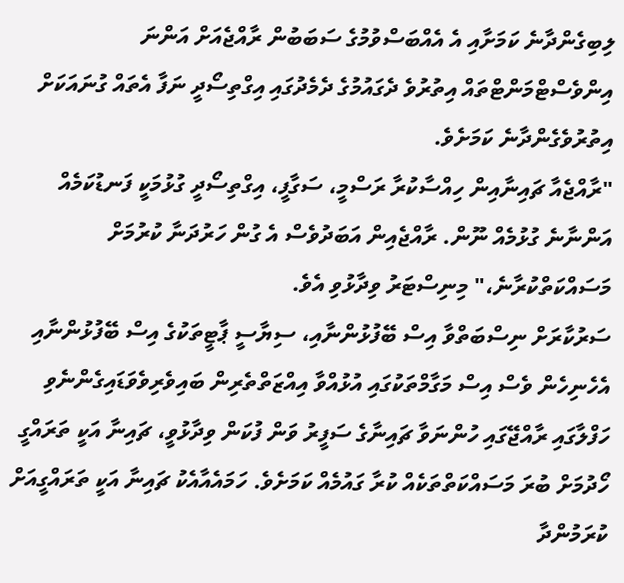ލިބިގެންދާނެ ކަމަށާއި އެ އެއްބަސްވުމުގެ ސަބަބުން ރާއްޖެއަށް އަންނަ އިންވެސްޓްމަންޓްތައް އިތުރުވެ ދެގައުމުގެ ދެމެދުގައި އިގްތިސޯދީ ނަފާ އެތައް ގުނައަކަށް އިތުރުވެގެންދާނެ ކަމަށެވެ.
"ރާއްޖެއާ ޗައިނާއިން ހިއްސާކުރާ ރަސްމީ، ސަގާފީ، އިގްތިސޯދީ ގުޅުމަކީ ފަނޑުކަމެއް އަންނާނެ ގުޅުމެއް ނޫން. ރާއްޖެއިން އަބަދުވެސް އެ ގުން ހަރުދަނާ ކުރުމަށް މަސައްކަތްކުރާނެ،" މިނިސްޓަރު ވިދާޅުވި އެވެ.
ސަރުކާރަށް ނިސްބަތްވާ އިސް ބޭފުޅުންނާއި، ސިޔާސީ ޕާޓީތަކުގެ އިސް ބޭފުޅުންނާއި އެހެނިހެން ވެސް އިސް މަގާމްތަކުގައި އުޅުއްވާ އިއްޒަތްތެރިން ބައިވެރިވެވަޑައިގެންނެވި ހަފްލާގައި ރާއްޖޭގައި ހުންނަވާ ޗައިނާގެ ސަފީރު ވަން ފުކަން ވިދާޅުވީ، ޗައިނާ އަކީ ތަރައްގީ ހޯދުމަށް ބުރަ މަސައްކަތްތަކެއް ކުރާ ގައުމެއް ކަމަށެވެ. ހަމައެއާއެކު ޗައިނާ އަކީ ތަރައްގީއަށް ކުރަމުންދާ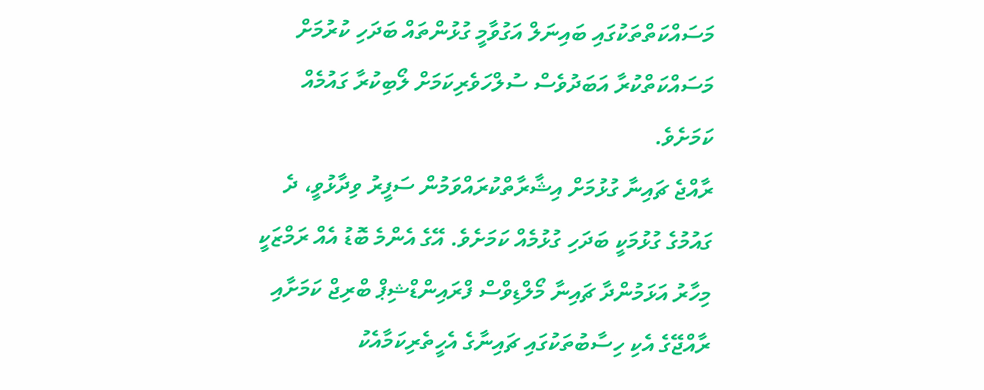މަސައްކަތްތަކުގައި ބައިނަލް އަގުވާމީ ގުޅުންތައް ބަދަހި ކުރުމަށް މަސައްކަތްކުރާ އަބަދުވެސް ސުލްހަވެރިކަމަށް ލޯބިކުރާ ގައުމެއް ކަމަށެވެ.
ރާއްޖެ ޗައިނާ ގުޅުމަށް އިޝާރާތްކުރައްވަމުން ސަފީރު ވިދާޅުވީ، ދެ ގައުމުގެ ގުޅުމަކީ ބަދަހި ގުޅުމެއް ކަމަށެވެ. އޭގެ އެންމެ ބޮޑު އެއް ރަމްޒަކީ މިހާރު އަޅަމުންދާ ޗައިނާ މޯލްޑިވްސް ފްރައިންޑްޝިޕް ބްރިޖް ކަމަށާއި ރާއްޖޭގެ އެކި ހިސާބުތަކުގައި ޗައިނާގެ އެހީތެރިކަމާއެކު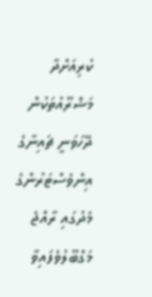ކުރިއަށްދާ މަޝްރޫއުތަކުން ދޭހަވަނީ ޗައިނާގެ އިންވެސްޓަރުންގެ މެދުގައި ރާއްޖެ މަގްބޫލުވެފައިވާ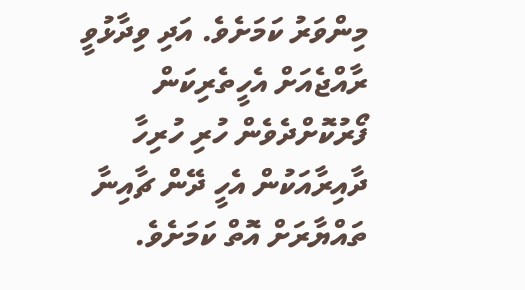މިންވަރު ކަމަށެވެ. އަދި ވިދާޅުވީ ރާއްޖެއަށް އެހީތެރިކަން ފޯރުކޮށްދެވެން ހުރި ހުރިހާ ދާއިރާއަކުން އެހީ ދޭން ޗާއިނާ ތައްޔާރަށް އޮތް ކަމަށެވެ.